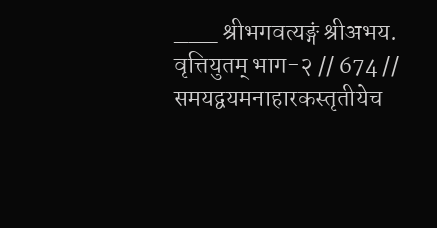___ श्रीभगवत्यङ्गं श्रीअभय. वृत्तियुतम् भाग-२ // 674 // समयद्वयमनाहारकस्तृतीयेच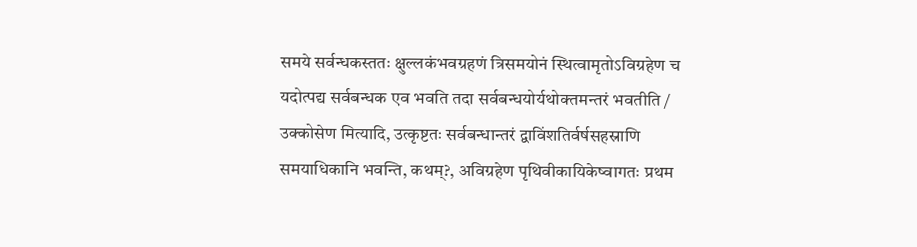समये सर्वन्धकस्ततः क्षुल्लकंभवग्रहणं त्रिसमयोनं स्थित्वामृतोऽविग्रहेण च यदोत्पद्य सर्वबन्धक एव भवति तदा सर्वबन्धयोर्यथोक्तमन्तरं भवतीति / उक्कोसेण मित्यादि, उत्कृष्टतः सर्वबन्धान्तरं द्वाविंशतिर्वर्षसहस्राणि समयाधिकानि भवन्ति, कथम्?, अविग्रहेण पृथिवीकायिकेष्वागतः प्रथम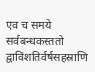एव च समये सर्वबन्धकस्ततो द्वाविंशतिर्वर्षसहस्राणि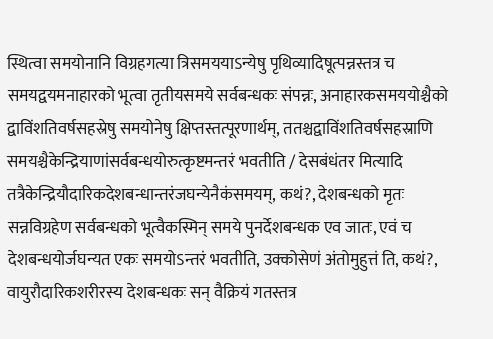स्थित्वा समयोनानि विग्रहगत्या त्रिसमययाऽन्येषु पृथिव्यादिषूत्पन्नस्तत्र च समयद्वयमनाहारको भूत्वा तृतीयसमये सर्वबन्धकः संपन्नः, अनाहारकसमययोश्चैको द्वाविंशतिवर्षसहस्रेषु समयोनेषु क्षिप्तस्तत्पूरणार्थम्, ततश्चद्वाविंशतिवर्षसहस्राणि समयश्चैकेन्द्रियाणांसर्वबन्धयोरुत्कृष्टमन्तरं भवतीति / देसबंधंतर मित्यादि तत्रैकेन्द्रियौदारिकदेशबन्धान्तरंजघन्येनैकंसमयम्, कथं?, देशबन्धको मृतः सन्नविग्रहेण सर्वबन्धको भूत्वैकस्मिन् समये पुनर्देशबन्धक एव जातः, एवं च देशबन्धयोर्जघन्यत एकः समयोऽन्तरं भवतीति, उक्कोसेणं अंतोमुहुत्तं ति, कथं?, वायुरौदारिकशरीरस्य देशबन्धकः सन् वैक्रियं गतस्तत्र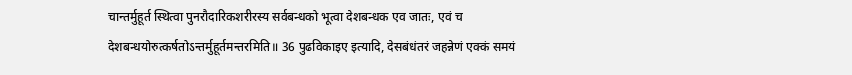चान्तर्मुहूर्त स्थित्वा पुनरौदारिकशरीरस्य सर्वबन्धको भूत्वा देशबन्धक एव जातः, एवं च देशबन्धयोरुत्कर्षतोऽन्तर्मुहूर्तमन्तरमिति॥ 36 पुढविकाइए इत्यादि, देसबंधंतरं जहन्नेणं एक्कं समयं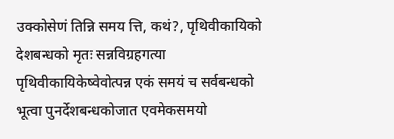उक्कोसेणं तिन्नि समय त्ति, कथं?, पृथिवीकायिको देशबन्धको मृतः सन्नविग्रहगत्या पृथिवीकायिकेष्वेवोत्पन्न एकं समयं च सर्वबन्धको भूत्वा पुनर्देशबन्धकोजात एवमेकसमयो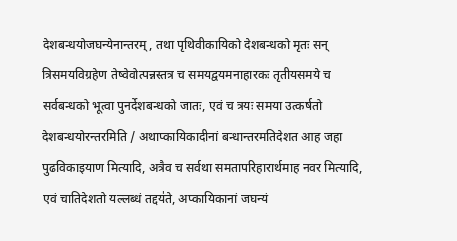देशबन्धयोजघन्येनान्तरम्, तथा पृथिवीकायिको देशबन्धको मृतः सन् त्रिसमयविग्रहेण तेष्वेवोत्पन्नस्तत्र च समयद्वयमनाहारकः तृतीयसमये च सर्वबन्धको भूत्वा पुनर्देशबन्धको जातः, एवं च त्रयः समया उत्कर्षतो देशबन्धयोरन्तरमिति / अथाप्कायिकादीनां बन्धान्तरमतिदेशत आह जहा पुढविकाइयाण मित्यादि, अत्रैव च सर्वथा समतापरिहारार्थमाह नवर मित्यादि, एवं चातिदेशतो यल्लब्धं तद्दय॑ते, अप्कायिकानां जघन्यं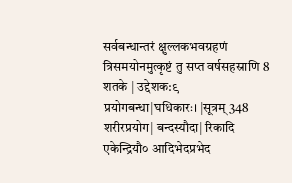सर्वबन्धान्तरं क्षुल्लकभवग्रहणं त्रिसमयोनमुत्कृष्टं तु सप्त वर्षसहस्राणि 8 शतके | उद्देशक:९ प्रयोगबन्धा|घधिकारः। |सूत्रम् 348 शरीरप्रयोग| बन्दस्यौदा| रिकादि एकेन्द्रियौ० आदिभेदप्रभेद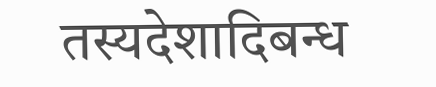तस्यदेशादिबन्ध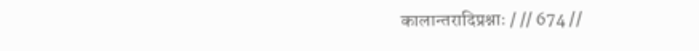कालान्तरादिप्रश्नाः / // 674 //